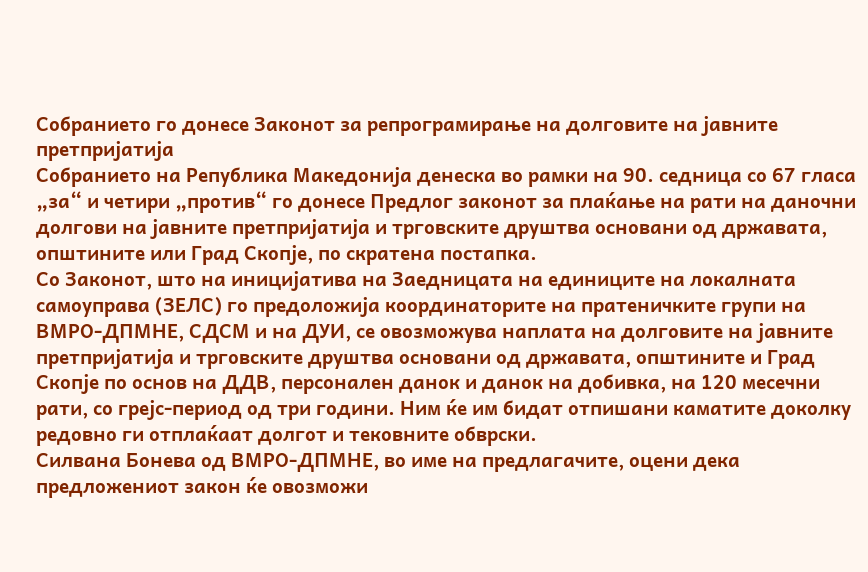Собранието го донесе Законот за репрограмирање на долговите на јавните претпријатија
Собранието на Република Македонија денеска во рамки на 90. седница со 67 гласа „за“ и четири „против“ го донесе Предлог законот за плаќање на рати на даночни долгови на јавните претпријатија и трговските друштва основани од државата, општините или Град Скопје, по скратена постапка.
Со Законот, што на иницијатива на Заедницата на единиците на локалната самоуправа (ЗЕЛС) го предоложија координаторите на пратеничките групи на ВМРО-ДПМНЕ, СДСМ и на ДУИ, се овозможува наплата на долговите на јавните претпријатија и трговските друштва основани од државата, општините и Град Скопје по основ на ДДВ, персонален данок и данок на добивка, на 120 месечни рати, со грејс-период од три години. Ним ќе им бидат отпишани каматите доколку редовно ги отплаќаат долгот и тековните обврски.
Силвана Бонева од ВМРО-ДПМНЕ, во име на предлагачите, оцени дека предложениот закон ќе овозможи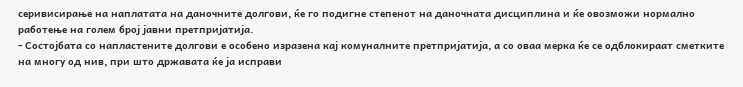серивисирање на наплатата на даночните долгови, ќе го подигне степенот на даночната дисциплина и ќе овозможи нормално работење на голем број јавни претпријатија.
- Состојбата со напластените долгови е особено изразена кај комуналните претпријатија, а со оваа мерка ќе се одблокираат сметките на многу од нив, при што државата ќе ја исправи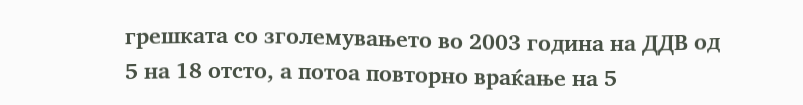грешката со зголемувањето во 2003 година на ДДВ од 5 на 18 отсто, а потоа повторно враќање на 5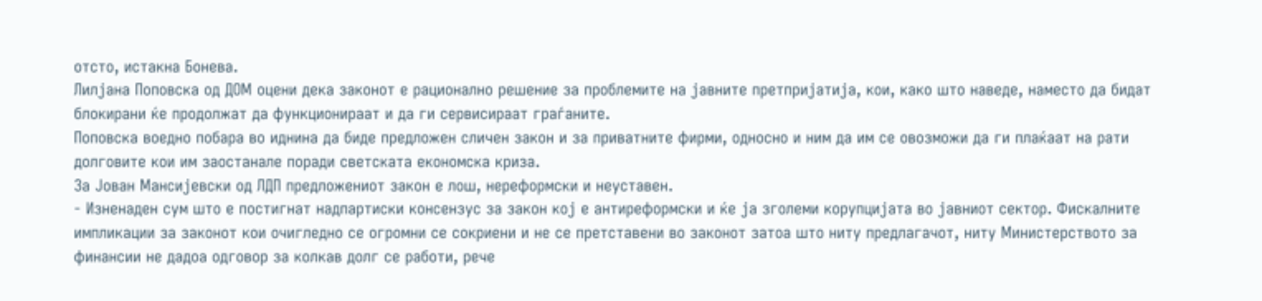отсто, истакна Бонева.
Лилјана Поповска од ДОМ оцени дека законот е рационално решение за проблемите на јавните претпријатија, кои, како што наведе, наместо да бидат блокирани ќе продолжат да функционираат и да ги сервисираат граѓаните.
Поповска воедно побара во иднина да биде предложен сличен закон и за приватните фирми, односно и ним да им се овозможи да ги плаќаат на рати долговите кои им заостанале поради светската економска криза.
За Јован Мансијевски од ЛДП предложениот закон е лош, нереформски и неуставен.
- Изненаден сум што е постигнат надпартиски консензус за закон кој е антиреформски и ќе ја зголеми корупцијата во јавниот сектор. Фискалните импликации за законот кои очигледно се огромни се сокриени и не се претставени во законот затоа што ниту предлагачот, ниту Министерството за финансии не дадоа одговор за колкав долг се работи, рече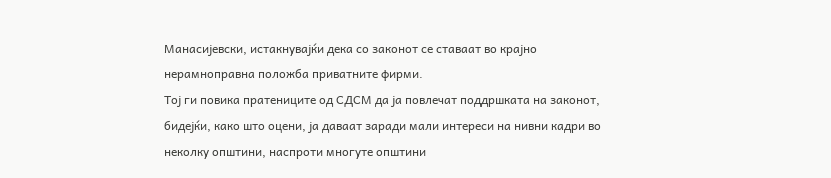Манасијевски, истакнувајќи дека со законот се ставаат во крајно нерамноправна положба приватните фирми.
Тој ги повика пратениците од СДСМ да ја повлечат поддршката на законот, бидејќи, како што оцени, ја даваат заради мали интереси на нивни кадри во неколку општини, наспроти многуте општини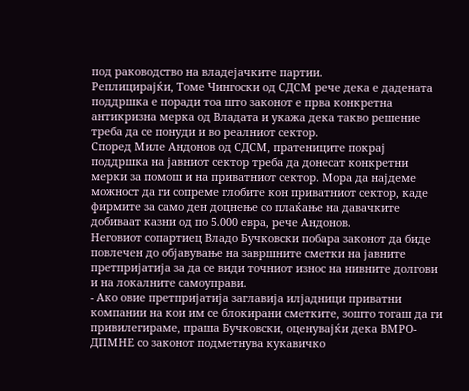под раководство на владејачките партии.
Реплицирајќи, Томе Чингоски од СДСМ рече дека е дадената поддршка е поради тоа што законот е прва конкретна антикризна мерка од Владата и укажа дека такво решение треба да се понуди и во реалниот сектор.
Според Миле Андонов од СДСМ, пратениците покрај поддршка на јавниот сектор треба да донесат конкретни мерки за помош и на приватниот сектор. Мора да најдеме можност да ги сопреме глобите кон приватниот сектор, каде фирмите за само ден доцнење со плаќање на давачките добиваат казни од по 5.000 евра, рече Андонов.
Неговиот сопартиец Владо Бучковски побара законот да биде повлечен до објавување на завршните сметки на јавните претпријатија за да се види точниот износ на нивните долгови и на локалните самоуправи.
- Ако овие претпријатија заглавија илјадници приватни компании на кои им се блокирани сметките, зошто тогаш да ги привилегираме, праша Бучковски, оценувајќи дека ВМРО-ДПМНЕ со законот подметнува кукавичко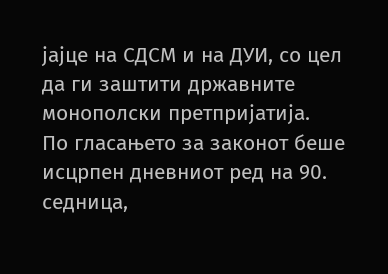јајце на СДСМ и на ДУИ, со цел да ги заштити државните монополски претпријатија.
По гласањето за законот беше исцрпен дневниот ред на 90. седница,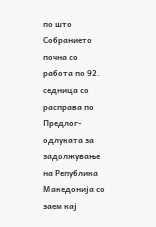по што Собранието почна со работа по 92. седница со расправа по Предлог-одлуката за задолжување на Република Македонија со заем кај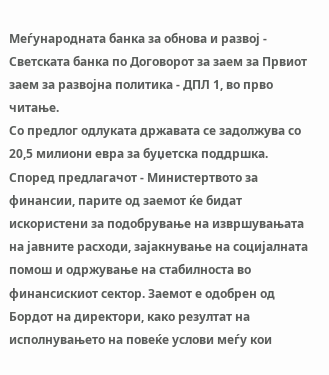Меѓународната банка за обнова и развој - Светската банка по Договорот за заем за Првиот заем за развојна политика - ДПЛ 1, во прво читање.
Со предлог одлуката државата се задолжува со 20,5 милиони евра за буџетска поддршка.
Според предлагачот - Министертвото за финансии, парите од заемот ќе бидат искористени за подобрување на извршувањата на јавните расходи, зајакнување на социјалната помош и одржување на стабилноста во финансискиот сектор. Заемот е одобрен од Бордот на директори, како резултат на исполнувањето на повеќе услови меѓу кои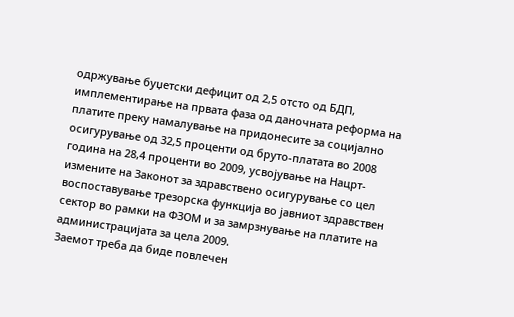одржување буџетски дефицит од 2,5 отсто од БДП, имплементирање на првата фаза од даночната реформа на платите преку намалување на придонесите за социјално осигурување од 32,5 проценти од бруто-платата во 2008 година на 28,4 проценти во 2009, усвојување на Нацрт-измените на Законот за здравствено осигурување со цел воспоставување трезорска функција во јавниот здравствен сектор во рамки на ФЗОМ и за замрзнување на платите на администрацијата за цела 2009.
Заемот треба да биде повлечен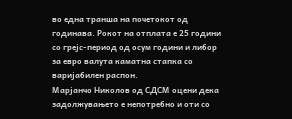во една транша на почетокот од годинава. Рокот на отплата е 25 години со грејс-период од осум години и либор за евро валута каматна стапка со варијабилен распон.
Марјанчо Николов од СДСМ оцени дека задолжувањето е непотребно и оти со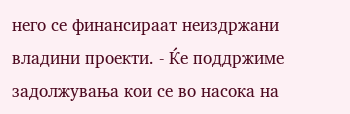него се финансираат неиздржани владини проекти. - Ќе поддржиме задолжувања кои се во насока на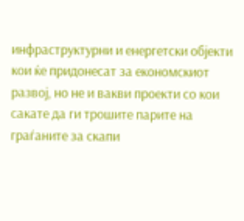инфраструктурни и енергетски објекти кои ќе придонесат за економскиот развој, но не и вакви проекти со кои сакате да ги трошите парите на граѓаните за скапи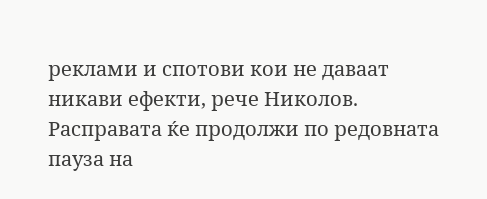реклами и спотови кои не даваат никави ефекти, рече Николов.
Расправата ќе продолжи по редовната пауза на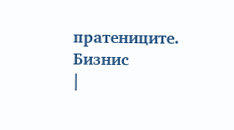пратениците.
Бизнис
|